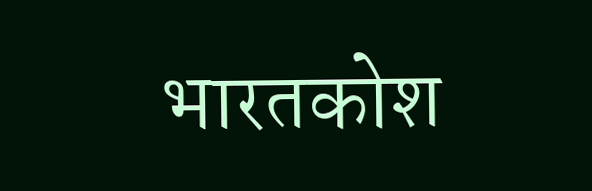भारतकोश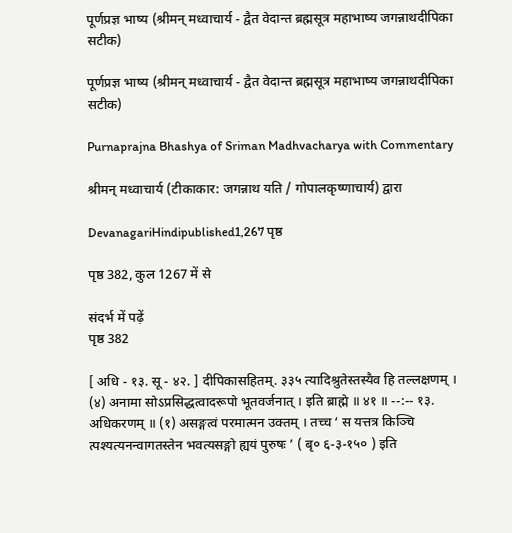पूर्णप्रज्ञ भाष्य (श्रीमन् मध्वाचार्य - द्वैत वेदान्त ब्रह्मसूत्र महाभाष्य जगन्नाथदीपिका सटीक)

पूर्णप्रज्ञ भाष्य (श्रीमन् मध्वाचार्य - द्वैत वेदान्त ब्रह्मसूत्र महाभाष्य जगन्नाथदीपिका सटीक)

Purnaprajna Bhashya of Sriman Madhvacharya with Commentary

श्रीमन् मध्वाचार्य (टीकाकार: जगन्नाथ यति / गोपालकृष्णाचार्य) द्वारा

DevanagariHindipublished1,267 पृष्ठ

पृष्ठ 382, कुल 1267 में से

संदर्भ में पढ़ें
पृष्ठ 382

[ अधि - १३. सू - ४२. ] दीपिकासहितम्. ३३५ त्यादिश्रुतेस्तस्यैव हि तल्लक्षणम् । (४) अनामा सोऽप्रसिद्धत्वादरूपो भूतवर्जनात् । इति ब्राह्मे ॥ ४१ ॥ --:-- १३. अधिकरणम् ॥ (१) असङ्गत्वं परमात्मन उक्तम् । तच्च ‘ स यत्तत्र किञ्चि त्पश्यत्यनन्वागतस्तेन भवत्यसङ्गो ह्ययं पुरुषः ’ ( बृ० ६-३-१५० ) इति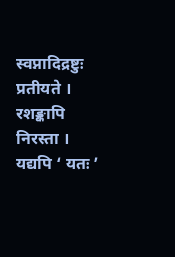स्वप्नादिद्रष्टुः प्रतीयते । रशङ्कापि निरस्ता । यद्यपि ‘ यतः ’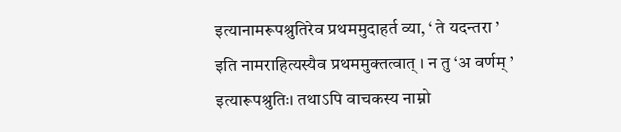इत्यानामरूपश्रुतिरेव प्रथममुदाहर्त व्या, ‘ ते यदन्तरा ’ इति नामराहित्यस्यैव प्रथममुक्तत्वात् । न तु ‘अ वर्णम् ’ इत्यारूपश्रुतिः। तथाऽपि वाचकस्य नाम्नो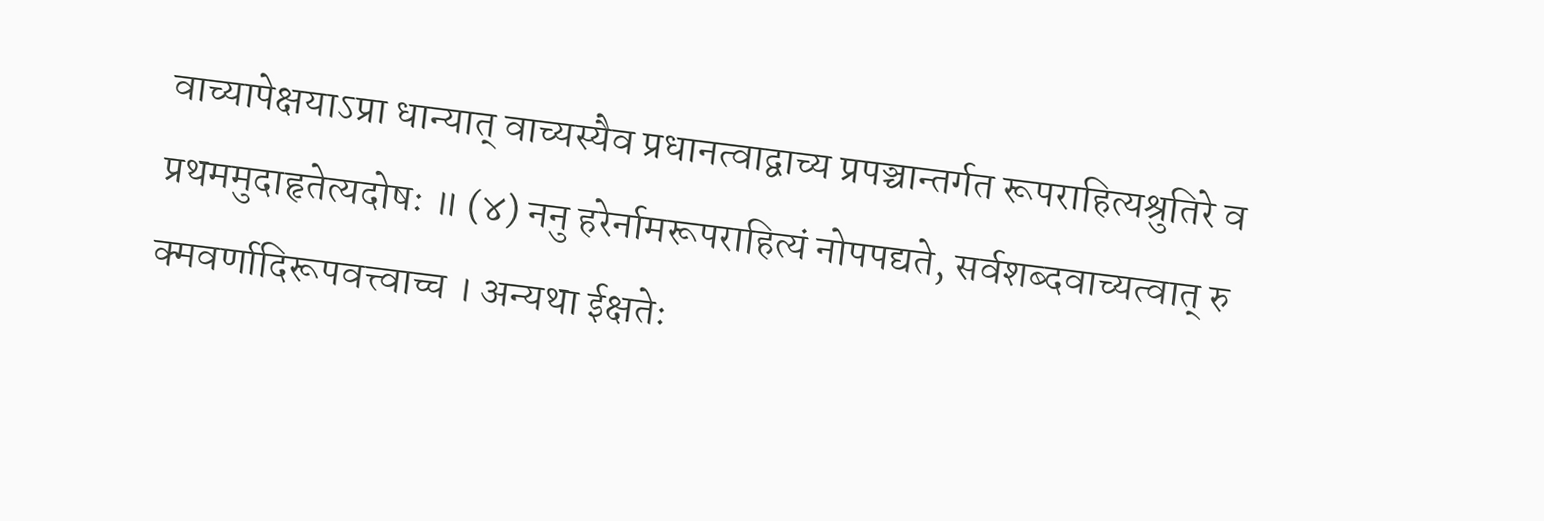वाच्यापेक्षयाऽप्रा धान्यात् वाच्यस्यैव प्रधानत्वाद्वाच्य प्रपञ्चान्तर्गत रूपराहित्यश्रुतिरे व प्रथममुदाहृतेत्यदोषः ॥ (४) ननु हरेर्नामरूपराहित्यं नोपपद्यते, सर्वशब्दवाच्यत्वात् रु क्मवर्णादिरूपवत्त्वाच्च । अन्यथा ईक्षतेः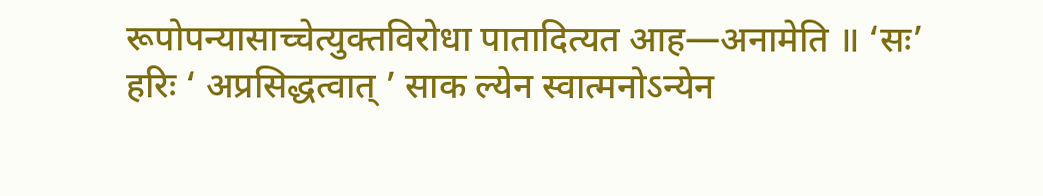रूपोपन्यासाच्चेत्युक्तविरोधा पातादित्यत आह—अनामेति ॥ ‘सः’ हरिः ‘ अप्रसिद्धत्वात् ’ साक ल्येन स्वात्मनोऽन्येन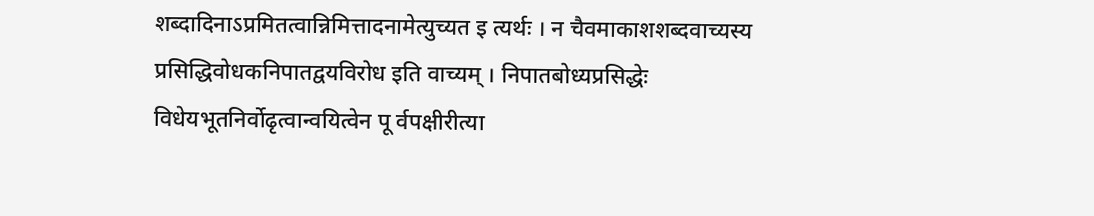शब्दादिनाऽप्रमितत्वान्निमित्तादनामेत्युच्यत इ त्यर्थः । न चैवमाकाशशब्दवाच्यस्य प्रसिद्धिवोधकनिपातद्वयविरोध इति वाच्यम् । निपातबोध्यप्रसिद्धेः विधेयभूतनिर्वोढृत्वान्वयित्वेन पू र्वपक्षीरीत्या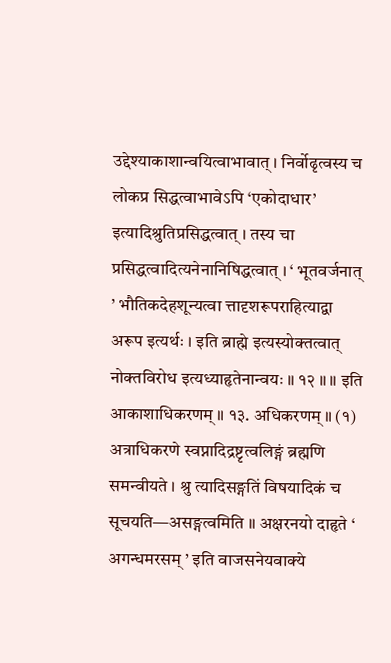उद्देश्याकाशान्वयित्वाभावात् । निर्वोढृत्वस्य च लोकप्र सिद्धत्वाभावेऽपि ‘एकोदाधार’ इत्यादिश्रुतिप्रसिद्धत्वात् । तस्य चा प्रसिद्धत्वादित्यनेनानिषिद्धत्वात् । ‘ भूतवर्जनात् ’ भौतिकदेहशून्यत्वा त्तादृशरूपराहित्याद्वा अरूप इत्यर्थः । इति ब्राह्मे इत्यस्योक्तत्वात् नोक्तविरोध इत्यध्याहृतेनान्वयः ॥ १२ ॥ ॥ इति आकाशाधिकरणम् ॥ १३. अधिकरणम् ॥ (१) अत्राधिकरणे स्वप्नादिद्रष्टृत्वलिङ्गं ब्रह्मणि समन्वीयते । श्रु त्यादिसङ्गतिं विषयादिकं च सूचयति—असङ्गत्वमिति ॥ अक्षरनयो दाहृते ‘ अगन्धमरसम् ’ इति वाजसनेयवाक्ये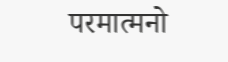परमात्मनो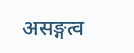असङ्गत्व